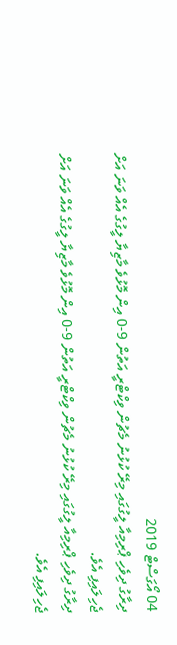04 އޯގަސްޓް 2019
ދިރާގު ދިވެހި ޕްރިމިއާ ލީގުގައި މިރޭ ކުޅުނު މެޗުން ވިކްޓްރީ އަތުން 9-0 އިން މޮޅުވެ މާޒިޔާ ލީގުގެ އެއް ވަނަ އަށް ޖެހިލައިފި އެވެ.
ދިރާގު ދިވެހި ޕްރިމިއާ ލީގުގައި މިރޭ ކުޅުނު މެޗުން ވިކްޓްރީ އަތުން 9-0 އިން މޮޅުވެ މާޒިޔާ ލީގުގެ އެއް ވަނަ އަށް ޖެހިލައިފި އެވެ.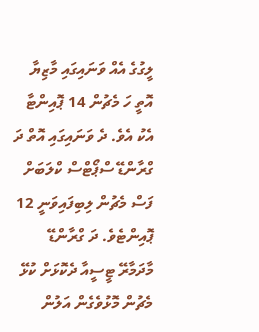ލީގުގެ އެއް ވަނައިގައި މާޒިޔާ އޮތީ ހަ މެޗުން 14 ޕޮއިންޓާ އެކު އެވެ. ދެ ވަނައިގައި އޮތް ދަ ގްރާންޑޭ ސްޕޯޓްސް ކްލަބަށް ފަސް މެޗުން ލިބިފައިވަނީ 12 ޕޮއިންޓެވެ. ދަ ގްރާންޑޭ މާދަމާރޭ ޓީސީއާ ދެކޮޅަށް ކުޅޭ މެޗުން މޮޅުވެގެން އަލުން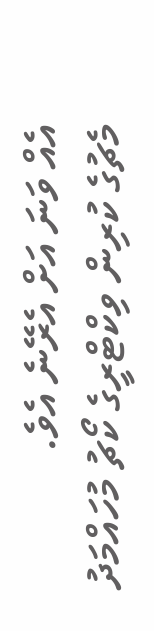އެއް ވަނަ އަށް އެރޭނެ އެވެ.
މެޗުގެ ކުރިން ވިކްޓްރީގެ ކޯޗު މުހައްމަދު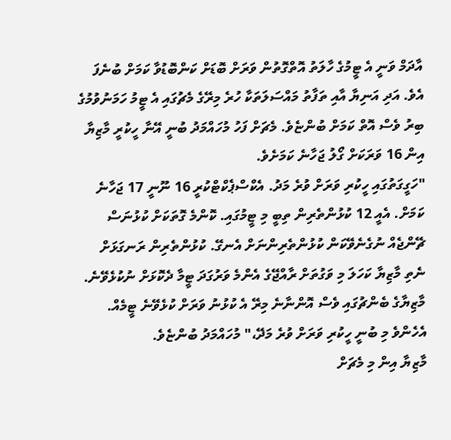އާދަމް ވަނީ އެ ޓީމުގެ ހާލަތު އޮތްގޮތުން ވަރަށް ބޮޑަށް ކަންބޮޑުވާ ކަމަށް ބުނެފަ އެވެ. އަދި އަނިޔާ އާއި ތަފާތު މައްސަލަތަކާ ހުރެ މިރޭގެ މެޗުގައި އެ ޓީމު ހަމަނުވުމުގެ ބިރު ވެސް އޮތް ކަމަށް ބުންޏެވެ. މެޗަށް ފަހު މުހައްމަދު ބުނީ އޭނާ ހީކުރީ މާޒިޔާ އިން 16 ވަރަކަށް ގޯލު ޖަހާނެ ކަމަށެވެ.
"ހަގީގަތުގައި ހީކުރި ވަރަށް ވުރެ މަދު. އެކްސްޕެކްޓްކުރީ 16 ނޫނީ 17 ޖަހާނެ ކަމަށް. އެއީ 12 ކުޅުންތެރިން ތިބީ މި ޓީމުގައި. ކޮންމެ ގޮތަކަށް ކުޅުނަސް ޗޭންޖެއް ނުގެނެވޭކަން ކުޅުންތެރިންނަށް އެނގޭ. ކުޅުންތެރިން ރަނގަޅަށް ނެތި މާޒިޔާ ކަހަލަ މި ވަގުތަށް ރާއްޖޭގެ އެންމެ ވަރުގަދަ ޓީމާ ދެކޮޅަށް ނުކުޅެވޭނެ. މާޒިޔާގެ ބެންޗުގައި ވެސް އޮންނާނެ މިރޭ އެ ކުޅުނު ވަރަށް ކުޅެވޭނެ ޓީމެއް. އެހެންވެ މި ބުނީ ހީކުރި ވަރަށް ވުރެ މަދޭ،" މުހައްމަދު ބުންޏެވެ.
މާޒިޔާ އިން މި މެޗަށް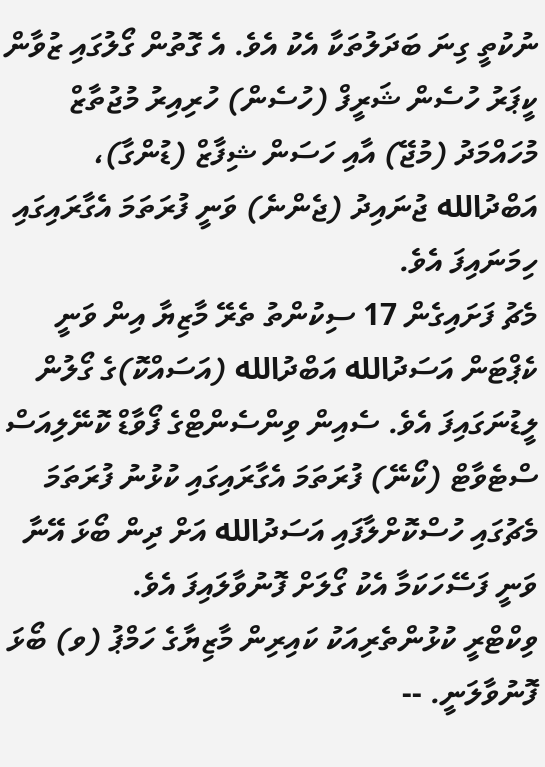ނުކުތީ ގިނަ ބަދަލުތަކާ އެކު އެވެ. އެ ގޮތުން ގޯލުގައި ޒުވާން ކީޕަރު ހުސެން ޝަރީފް (ހުސެން) ހުރިއިރު މުޖުތާޒް މުހައްމަދު (މުޖޭ) އާއި ހަސަން ޝިފާޒް (ޑުންގާ)، އަބްދުالله ޖުނައިދު (ޖެންނެ) ވަނީ ފުރަތަމަ އެގާރައިގައި ހިމަނައިފަ އެވެ.
މެޗު ފަށައިގެން 17 ސިކުންތު ތެރޭ މާޒިޔާ އިން ވަނީ ކެޕްޓަން އަސަދުالله އަބްދުالله (އަސައްކޮ)ގެ ގޯލުން ލީޑުނަގައިފަ އެވެ. ސެއިން ވިންސެންޓްގެ ފޯވާޑް ކޮނޭލިއަސް ސްޓެވާޓް (ކޯނޭ) ފުރަތަމަ އެގާރައިގައި ކުޅުނު ފުރަތަމަ މެޗުގައި ހުސްކޮށްލާފައި އަސަދުالله އަށް ދިން ބޯޅަ އޭނާ ވަނީ ފަސޭހަކަމާ އެކު ގޯލަށް ފޮނުވާލައިފަ އެވެ.
ވިކްޓްރީ ކުޅުންތެރިއަކު ކައިރިން މާޒިޔާގެ ހަމްޕު (ވ) ބޯޅަ ފޮނުވާލަނީ. --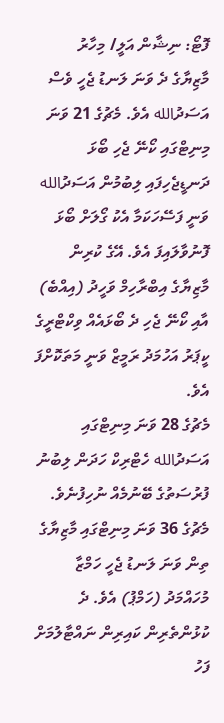ފޮޓޯ: ނިޝާން އަލީ/ މިހާރު
މާޒިޔާގެ ދެ ވަނަ ލަނޑު ޖެހީ ވެސް އަސަދުالله އެވެ. މެޗުގެ 21 ވަނަ މިނިޓްގައި ކޯނޭ ޖެހި ބޯޅަ ދަނޑީޖެހިފައި ލިބުމުން އަސަދުالله ވަނީ ފަސޭހަކަމާ އެކު ގޯލަށް ބޯޅަ ފޮނުވާލައިފަ އެވެ. އޭގެ ކުރިން މާޒިޔާގެ އިބްރާހިމް ވަހީދު (އިއްބެ) އާއި ކޯނޭ ޖެހި ދެ ބޯޅައެއް ވިކްޓްރީގެ ކީޕަރު އަހުމަދު ރަމީޒް ވަނީ މަތަކޮށްފަ އެވެ.
މެޗުގެ 28 ވަނަ މިނިޓްގައި އަސަދުالله ހެޓްރިކް ހަދަން ލިބުނު ފުރުސަތުގެ ބޭނުމެއް ނުހިފުނެވެ. މެޗުގެ 36 ވަނަ މިނިޓްގައި މާޒިޔާގެ ތިން ވަނަ ލަނޑު ޖެހީ ހަމްޒާ މުހައްމަދު (ހަމްޕު) އެވެ. ދެ ކުޅުންތެރިން ކައިރިން ނައްޓާލުމަށް ފަހު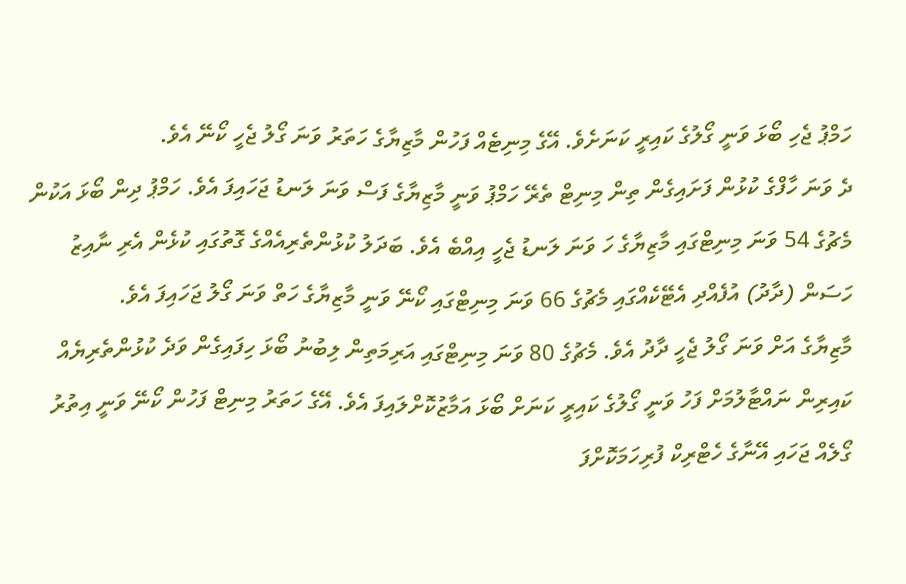ހަމްޕު ޖެހި ބޯޅަ ވަނީ ގޯލުގެ ކައިރީ ކަނަށެވެ. އޭގެ މިނިޓެއް ފަހުން މާޒިޔާގެ ހަތަރު ވަނަ ގޯލު ޖެހީ ކޯނޭ އެވެ.
ދެ ވަނަ ހާފްގެ ކުޅުން ފަށައިގެން ތިން މިނިޓް ތެރޭ ހަމްޕު ވަނީ މާޒިޔާގެ ފަސް ވަނަ ލަނޑު ޖަހައިފަ އެވެ. ހަމްޕު ދިން ބޯޅަ އަކުން މެޗުގެ 54 ވަނަ މިނިޓްގައި މާޒިޔާގެ ހަ ވަނަ ލަނޑު ޖެހީ އިއްބެ އެވެ. ބަދަލު ކުޅުންތެރިއެއްގެ ގޮތުގައި ކުޅެން އެރި ނާއިޒު ހަސަން (ދާދު) އުފެއްދި އެޓޭކެއްގައި މެޗުގެ 66 ވަނަ މިނިޓްގައި ކޯނޭ ވަނީ މާޒިޔާގެ ހަތް ވަނަ ގޯލު ޖަހައިފަ އެވެ.
މާޒިޔާގެ އަށް ވަނަ ގޯލު ޖެހީ ދާދު އެވެ. މެޗުގެ 80 ވަނަ މިނިޓްގައި އަރިމަތިން ލިބުނު ބޯޅަ ހިފައިގެން ވަދެ ކުޅުންތެރިޔެއް ކައިރިން ނައްޓާލުމަށް ފަހު ވަނީ ގޯލުގެ ކައިރީ ކަނަށް ބޯޅަ އަމާޒުކޮށްލައިފަ އެވެ. އޭގެ ހަތަރު މިނިޓް ފަހުން ކޯނޭ ވަނީ އިތުރު ގޯލެއް ޖަހައި އޭނާގެ ހެޓްރިކް ފުރިހަމަކޮށްފަ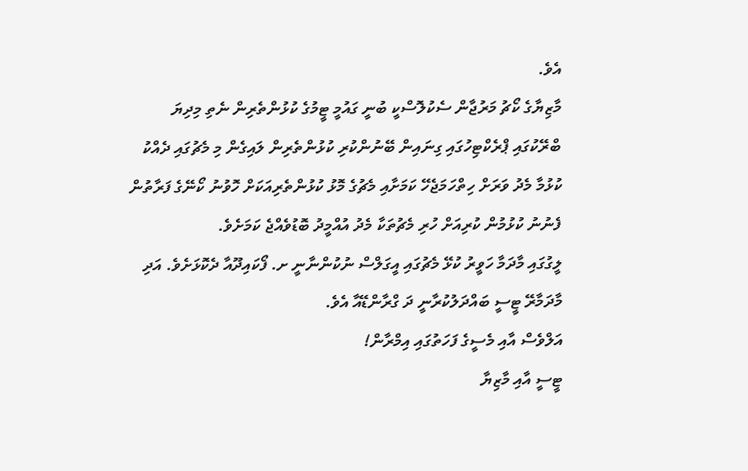އެވެ.
މާޒިޔާގެ ކޯޗު މަރުޖާން ސެކުލޮސްކީ ބުނީ ގައުމީ ޓީމުގެ ކުޅުންތެރިން ނެތި މިދިޔަ ބްރޭކުގައި ޕްރެކްޓިހުގައި ގިނައިން ބޭނުންކުރި ކުޅުންތެރިން ލައިގެން މި މެޗުގައި ދެއްކު ކުޅުމާ މެދު ވަރަށް ހިތްހަމަޖެހޭ ކަމަށާއި މެޗުގެ މޮޅު ކުޅުންތެރިއަކަށް ހޮވުނު ކޯނޭގެ ފަރާތުން ފެނުނު ކުޅުމުން ކުރިއަށް ހުރި މެޗުތަކާ މެދު އުއްމީދު ބޮޑުވެއްޖެ ކަމަށެވެ.
ލީގުގައި މާދަމާ ހަވީރު ކުޅޭ މެޗުގައި އީގަލްސް ނުކުންނާނީ ށ. ފޯކައިދޫއާ ދެކޮޅަށެވެ. އަދި މާދަމާރޭ ޓީސީ ބައްދަލުކުރާނީ ދަ ގްރާންޑޭއާ އެވެ.
އަލްވެސް އާއި މެސީގެ ފަހަތުގައި އިމްރާން!
ޓީސީ އާއި މާޒިޔާ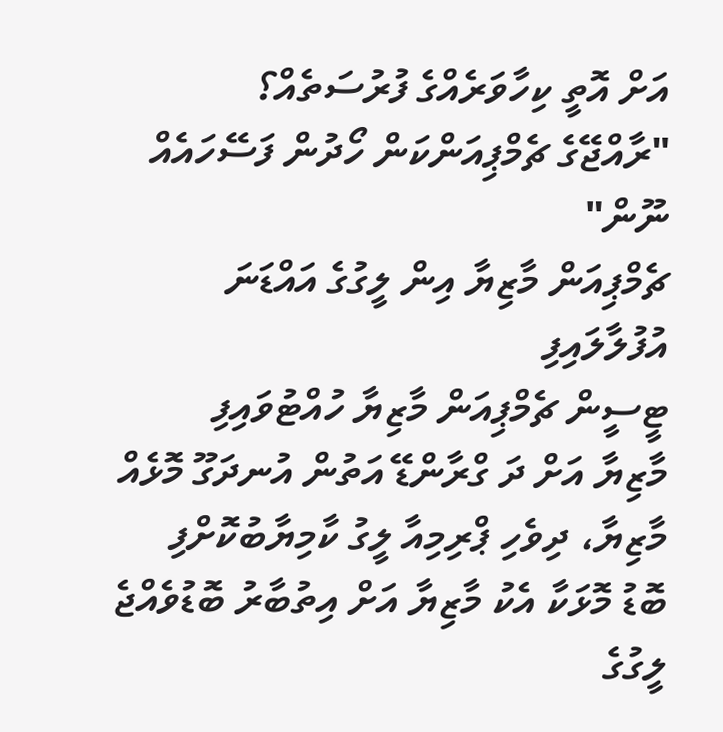އަށް އޮތީ ކިހާވަރެއްގެ ފުރުސަތެއް؟
"ރާއްޖޭގެ ޗެމްޕިއަންކަން ހޯދުން ފަސޭހައެއް ނޫން"
ޗެމްޕިއަން މާޒިޔާ އިން ލީގުގެ އައްޑަނަ އުފުލާލައިފި
ޓީސީން ޗެމްޕިއަން މާޒިޔާ ހުއްޓުވައިފި
މާޒިޔާ އަށް ދަ ގްރާންޑޭ އަތުން އުނދަގޫ މޮޅެއް
މާޒިޔާ، ދިވެހި ޕްރިމިއާ ލީގު ކާމިޔާބުކޮށްފި
ބޮޑު މޮޅަކާ އެކު މާޒިޔާ އަށް އިތުބާރު ބޮޑުވެއްޖެ
ލީގުގެ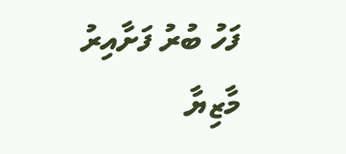ފަހު ބުރު ފަށާއިރު މާޒިޔާ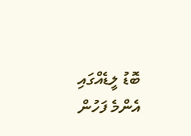ބޮޑު ލީޑެއްގައި
އެންމެ ފަހުން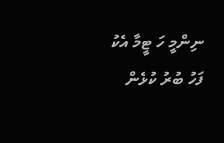ނިންމީ ހަ ޓީމާ އެކު ފަހު ބުރު ކުޅެން